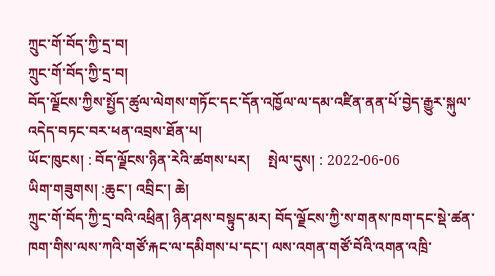ཀྲུང་གོ་བོད་ཀྱི་དྲ་བ།
ཀྲུང་གོ་བོད་ཀྱི་དྲ་བ།
བོད་ལྗོངས་ཀྱིས་སྤྱོད་ཚུལ་ལེགས་གཏོང་དང་དོན་འཁྱོལ་ལ་དམ་འཛིན་ནན་པོ་བྱེད་རྒྱུར་སྐུལ་འདེད་བཏང་བར་ཕན་འབྲས་ཐོན་པ།
ཡོང་ཁུངས། : བོད་ལྗོངས་ཉིན་རེའི་ཚགས་པར།     སྤེལ་དུས། : 2022-06-06
ཡིག་གཟུགས། :ཆུང་། འབྲིང་། ཆེ།
ཀྲུང་གོ་བོད་ཀྱི་དྲ་བའི་འཕྲིན། ཉིན་ཤས་བསྟུད་མར། བོད་ལྗོངས་ཀྱི་ས་གནས་ཁག་དང་སྡེ་ཚན་ཁག་གིས་ལས་ཀའི་གཙོ་རྐང་ལ་དམིགས་པ་དང་། ལས་འགན་གཙོ་བོའི་འགན་འཁྲི་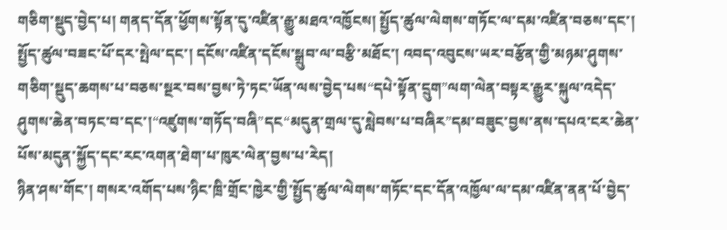གཅིག་སྡུད་བྱེད་པ། གནད་དོན་ཕྱོགས་སྟོན་དུ་འཛིན་རྒྱུ་མཐའ་འཁྱོངས། སྤྱོད་ཚུལ་ལེགས་གཏོང་ལ་དམ་འཛིན་བཅས་དང་། སྤྱོད་ཚུལ་བཟང་པོ་དར་སྤེལ་དང་། དངོས་འཛིན་དངོས་སྒྲུབ་ལ་བརྩི་མཐོང་། འབད་འབུངས་ཡར་བརྩོན་གྱི་མཉམ་ཤུགས་གཅིག་སྡུད་ཆགས་པ་བཅས་སྔར་བས་བྱས་ཏེ་ཏང་ཡོན་ལས་བྱེད་པས“དཔེ་སྟོན་དྲུག”ལག་ལེན་བསྟར་རྒྱུར་སྐུལ་འདེད་ཤུགས་ཆེན་བཏང་བ་དང་།“འཛུགས་གཏོད་བཞི”དང“མདུན་གྲལ་དུ་སླེབས་པ་བཞིར”དམ་བཟུང་བྱས་ནས་དཔའ་ངར་ཆེན་པོས་མདུན་སྐྱོད་དང་རང་འགན་ཐེག་པ་ཁུར་ལེན་བྱས་པ་རེད།
ཉིན་ཤས་གོང་། གསར་འགོད་པས་ཉིང་ཁྲི་གྲོང་ཁྱེར་གྱི་སྤྱོད་ཚུལ་ལེགས་གཏོང་དང་དོན་འཁྱོལ་ལ་དམ་འཛིན་ནན་པོ་བྱེད་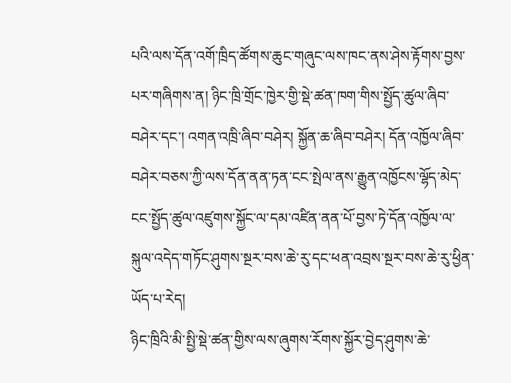པའི་ལས་དོན་འགོ་ཁྲིད་ཚོགས་ཆུང་གཞུང་ལས་ཁང་ནས་ཤེས་རྟོགས་བྱས་པར་གཞིགས་ན། ཉིང་ཁྲི་གྲོང་ཁྱེར་གྱི་སྡེ་ཚན་ཁག་གིས་སྤྱོད་ཚུལ་ཞིབ་བཤེར་དང་། འགན་འཁྲི་ཞིབ་བཤེར། སྐྱོན་ཆ་ཞིབ་བཤེར། དོན་འཁྱོལ་ཞིབ་བཤེར་བཅས་ཀྱི་ལས་དོན་ནན་ཏན་ངང་སྤེལ་ནས་རྒྱུན་འཁྱོངས་ལྷོད་མེད་ངང་སྤྱོད་ཚུལ་འཛུགས་སྐྱོང་ལ་དམ་འཛིན་ནན་པོ་བྱས་ཏེ་དོན་འཁྱོལ་ལ་སྐུལ་འདེད་གཏོང་ཤུགས་སྔར་བས་ཆེ་རུ་དང་ཕན་འབྲས་སྔར་བས་ཆེ་རུ་ཕྱིན་ཡོད་པ་རེད།
ཉིང་ཁྲིའི་མི་སྤྱི་སྡེ་ཚན་གྱིས་ལས་ཞུགས་རོགས་སྐྱོར་བྱེད་ཤུགས་ཆེ་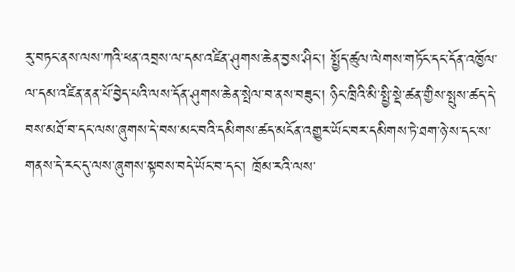རུ་བཏང་ནས་ལས་ཀའི་ཕན་འབྲས་ལ་དམ་འཛིན་ཤུགས་ཆེན་བྱས་ཤིང་། སྤྱོད་ཚུལ་ལེགས་གཏོང་དང་དོན་འཁྱོལ་ལ་དམ་འཛིན་ནན་པོ་བྱེད་པའི་ལས་དོན་ཤུགས་ཆེན་སྤེལ་བ་ནས་བཟུང་། ཉིང་ཁྲིའི་མི་སྤྱི་སྡེ་ཚན་གྱིས་སྤུས་ཚད་དེ་བས་མཐོ་བ་དང་ལས་ཞུགས་དེ་བས་མང་བའི་དམིགས་ཚད་མངོན་འགྱུར་ཡོང་བར་དམིགས་ཏེ་ཐག་ཉེ་ས་དང་ས་གནས་དེ་རང་དུ་ལས་ཞུགས་སྟབས་བདེ་ཡོང་བ་དང་། ཁྲོམ་རའི་ལས་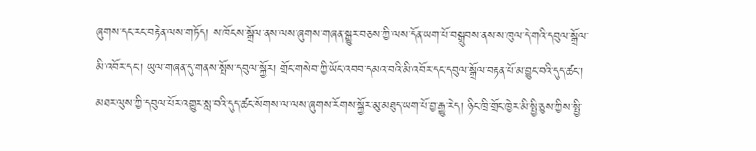ཞུགས་དང་རང་བརྟེན་ལས་གཏོད། ས་ཁོངས་སྒྲོལ་ནས་ལས་ཞུགས་གཞན་སྒྱུར་བཅས་ཀྱི་ལས་དོན་ཡག་པོ་བསྒྲུབས་ནས་ས་ཁུལ་དེ་གའི་དབུལ་སྒྲོལ་མི་འབོར་དང་། ཡུལ་གཞན་དུ་གནས་སྤོས་དབུལ་སྐྱོར། གྲོང་གསེབ་ཀྱི་ཡོང་འབབ་དམའ་བའི་མི་འབོར་དང་དབུལ་སྒྲོལ་བརྟན་པོ་མ་བྱུང་བའི་དུད་ཚང་། མཐར་ལུས་ཀྱི་དབུལ་པོར་འགྱུར་སླ་བའི་དུད་ཚང་སོགས་ལ་ལས་ཞུགས་རོགས་སྐྱོར་མུ་མཐུད་ཡག་པོ་བྱ་རྒྱུ་རེད། ཉིང་ཁྲི་གྲོང་ཁྱེར་མི་སྤྱི་ཅུས་ཀྱིས་སྤྱི་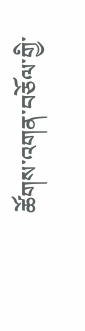ཚོགས་འགན་བཅོལ་གྱི་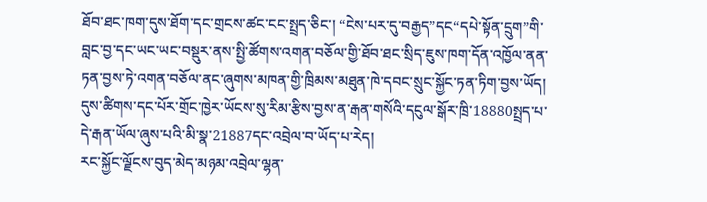ཐོབ་ཐང་ཁག་དུས་ཐོག་དང་གྲངས་ཚང་ངང་སྤྲད་ཅིང་། “ངེས་པར་དུ་བརྒྱད”དང“དཔེ་སྟོན་དྲུག”གི་བླང་བྱ་དང་ཡང་ཡང་བསྡུར་ནས་སྤྱི་ཚོགས་འགན་བཅོལ་གྱི་ཐོབ་ཐང་སྲིད་ཇུས་ཁག་དོན་འཁྱོལ་ནན་ཏན་བྱས་ཏེ་འགན་བཅོལ་ནང་ཞུགས་མཁན་གྱི་ཁྲིམས་མཐུན་ཁེ་དབང་སྲུང་སྐྱོང་ཏན་ཏིག་བྱས་ཡོད། དུས་ཚིགས་དང་པོར་གྲོང་ཁྱེར་ཡོངས་སུ་རིམ་རྩིས་བྱས་ན་རྒན་གསོའི་དངུལ་སྒོར་ཁྲི་18880སྤྲད་པ་དེ་རྒན་ཡོལ་ཞུས་པའི་མི་སྣ་21887དང་འབྲེལ་བ་ཡོད་པ་རེད།
རང་སྐྱོང་ལྗོངས་བུད་མེད་མཉམ་འབྲེལ་ལྷན་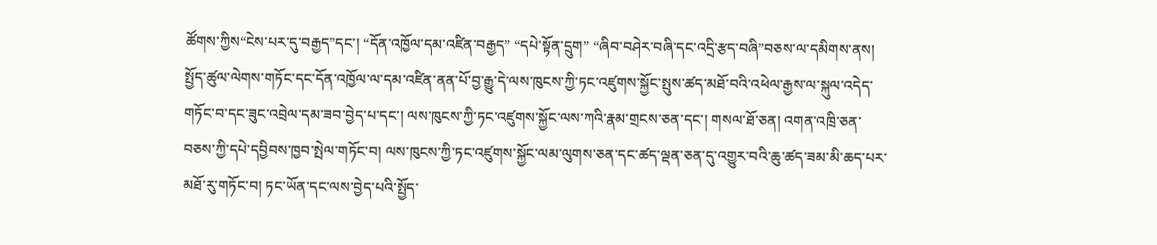ཚོགས་ཀྱིས“ངེས་པར་དུ་བརྒྱད”དང་། “དོན་འཁྱོལ་དམ་འཛིན་བརྒྱད” “དཔེ་སྟོན་དྲུག” “ཞིབ་བཤེར་བཞི་དང་འདྲི་རྩད་བཞི”བཅས་ལ་དམིགས་ནས། སྤྱོད་ཚུལ་ལེགས་གཏོང་དང་དོན་འཁྱོལ་ལ་དམ་འཛིན་ནན་པོ་བྱ་རྒྱུ་དེ་ལས་ཁུངས་ཀྱི་ཏང་འཛུགས་སྐྱོང་སྤུས་ཚད་མཐོ་བའི་འཕེལ་རྒྱས་ལ་སྐུལ་འདེད་གཏོང་བ་དང་ཟུང་འབྲེལ་དམ་ཟབ་བྱེད་པ་དང་། ལས་ཁུངས་ཀྱི་ཏང་འཛུགས་སྐྱོང་ལས་ཀའི་རྣམ་གྲངས་ཅན་དང་། གསལ་ཐོ་ཅན། འགན་འཁྲི་ཅན་བཅས་ཀྱི་དཔེ་དབྱིབས་ཁྱབ་སྤེལ་གཏོང་བ། ལས་ཁུངས་ཀྱི་ཏང་འཛུགས་སྐྱོང་ལམ་ལུགས་ཅན་དང་ཚད་ལྡན་ཅན་དུ་འགྱུར་བའི་ཆུ་ཚད་ཟམ་མི་ཆད་པར་མཐོ་རུ་གཏོང་བ། ཏང་ཡོན་དང་ལས་བྱེད་པའི་སྤྱོད་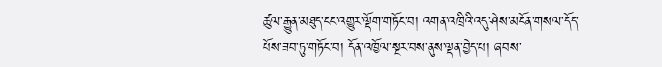ཚུལ་རྒྱུན་མཐུད་ངང་འགྱུར་ལྡོག་གཏོང་བ། འགན་འཁྲིའི་འདུ་ཤེས་མངོན་གསལ་དོད་པོས་ཟབ་ཏུ་གཏོང་བ། དོན་འཁྱོལ་སྔར་བས་ནུས་ལྡན་བྱེད་པ། ཞབས་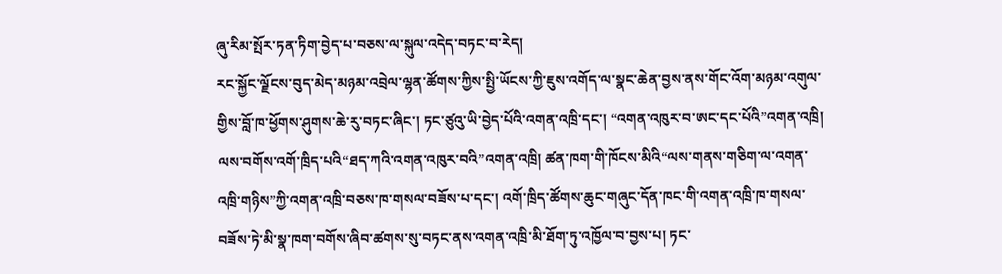ཞུ་རིམ་སྤོར་ཏན་ཏིག་བྱེད་པ་བཅས་ལ་སྐུལ་འདེད་བཏང་བ་རེད།
རང་སྐྱོང་ལྗོངས་བུད་མེད་མཉམ་འབྲེལ་ལྷན་ཚོགས་ཀྱིས་སྤྱི་ཡོངས་ཀྱི་ཇུས་འགོད་ལ་སྣང་ཆེན་བྱས་ནས་གོང་འོག་མཉམ་འགུལ་གྱིས་བློ་ཁ་ཕྱོགས་ཤུགས་ཆེ་རུ་བཏང་ཞིང་། ཏང་ཙུའུ་ཡི་བྱེད་པོའི་འགན་འཁྲི་དང་། “འགན་འཁུར་བ་ཨང་དང་པོའི”འགན་འཁྲི། ལས་བགོས་འགོ་ཁྲིད་པའི“ཐད་ཀའི་འགན་འཁུར་བའི”འགན་འཁྲི། ཚན་ཁག་གི་ཁོངས་མིའི“ལས་གནས་གཅིག་ལ་འགན་འཁྲི་གཉིས”ཀྱི་འགན་འཁྲི་བཅས་ཁ་གསལ་བཟོས་པ་དང་། འགོ་ཁྲིད་ཚོགས་ཆུང་གཞུང་དོན་ཁང་གི་འགན་འཁྲི་ཁ་གསལ་བཟོས་ཏེ་མི་སྣ་ཁག་བགོས་ཞིབ་ཚགས་སུ་བཏང་ནས་འགན་འཁྲི་མི་ཐོག་ཏུ་འཁྱོལ་བ་བྱས་པ། ཏང་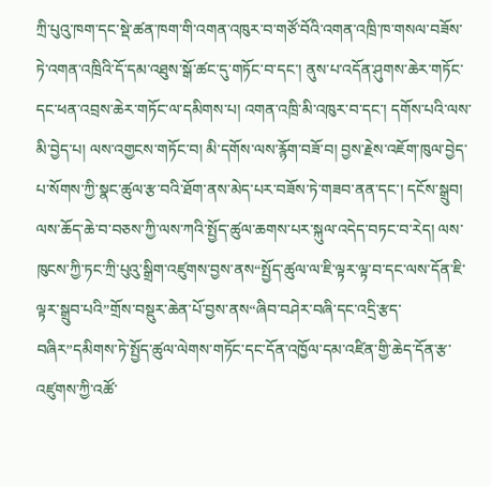ཀྲི་པུའུ་ཁག་དང་སྡེ་ཚན་ཁག་གི་འགན་འཁུར་བ་གཙོ་བོའི་འགན་འཁྲི་ཁ་གསལ་བཟོས་ཏེ་འགན་འཁྲིའི་དོ་དམ་འཐུས་སྒོ་ཚང་དུ་གཏོང་བ་དང་། ནུས་པ་འདོན་ཤུགས་ཆེར་གཏོང་དང་ཕན་འབྲས་ཆེར་གཏོང་ལ་དམིགས་པ། འགན་འཁྲི་མི་འཁུར་བ་དང་། དགོས་པའི་ལས་མི་བྱེད་པ། ལས་འགྱངས་གཏོང་བ། མི་དགོས་ལས་རྙོག་བཟོ་བ། བྱས་རྗེས་འཇོག་ཁུལ་བྱེད་པ་སོགས་ཀྱི་སྣང་ཚུལ་རྩ་བའི་ཐོག་ནས་མེད་པར་བཟོས་ཏེ་གཟབ་ནན་དང་། དངོས་སྒྲུབ། ལས་ཆོད་ཆེ་བ་བཅས་ཀྱི་ལས་ཀའི་སྤྱོད་ཚུལ་ཆགས་པར་སྐུལ་འདེད་བཏང་བ་རེད། ལས་ཁུངས་ཀྱི་ཏང་ཀྲི་པུའུ་སྒྲིག་འཛུགས་བྱས་ནས“སྤྱོད་ཚུལ་ལ་ཇི་ལྟར་ལྟ་བ་དང་ལས་དོན་ཇི་ལྟར་སྒྲུབ་པའི”གྲོས་བསྡུར་ཆེན་པོ་བྱས་ནས“ཞིབ་བཤེར་བཞི་དང་འདྲི་རྩད་བཞིར”དམིགས་ཏེ་སྤྱོད་ཚུལ་ལེགས་གཏོང་དང་དོན་འཁྱོལ་དམ་འཛིན་གྱི་ཆེད་དོན་རྩ་འཛུགས་ཀྱི་འཚོ་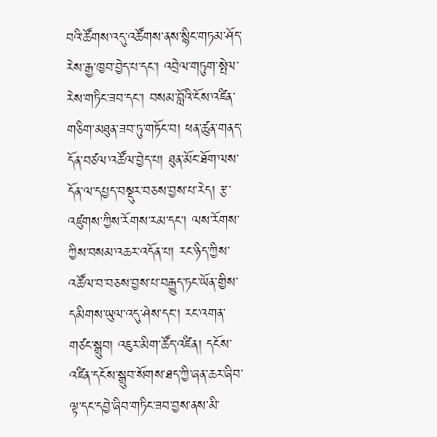བའི་ཚོགས་འདུ་འཚོགས་ནས་སྙིང་གཏམ་ཤོད་རེས་རྒྱ་ཁྱབ་བྱེད་པ་དང་། འབྲེལ་གཏུག་སྤེལ་རེས་གཏིང་ཟབ་དང་། བསམ་བློའི་ངོས་འཛིན་གཅིག་མཐུན་ཟབ་ཏུ་གཏོང་བ། ཕན་ཚུན་གནད་དོན་བཙལ་འཚོལ་བྱེད་པ། ཐུན་མོང་ཐོག་ལས་དོན་ལ་དཔྱད་བསྡུར་བཅས་བྱས་པ་རེད། རྩ་འཛུགས་ཀྱིས་རོགས་རམ་དང་། ལས་རོགས་ཀྱིས་བསམ་འཆར་འདོན་པ། རང་ཉིད་ཀྱིས་འཚོལ་བ་བཅས་བྱས་པ་བརྒྱུད་ཏང་ཡོན་གྱིས་དམིགས་ཡུལ་འདུ་ཤེས་དང་། རང་འགན་གཙང་སྒྲུབ། འཇུར་མིག་ཚོད་འཛིན། དངོས་འཛིན་དངོས་སྒྲུབ་སོགས་ཐད་ཀྱི་ཞན་ཆར་ཞིབ་ལྟ་དང་དབྱེ་ཞིབ་གཏིང་ཟབ་བྱས་ནས་མི་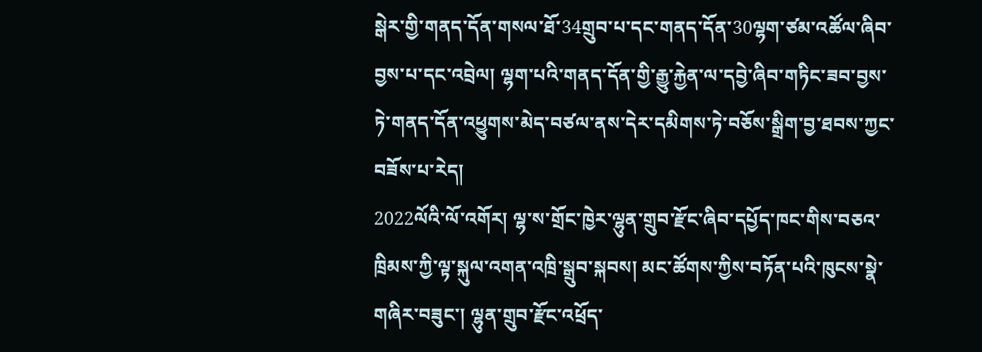སྒེར་གྱི་གནད་དོན་གསལ་ཐོ་34གྲུབ་པ་དང་གནད་དོན་30ལྷག་ཙམ་འཚོལ་ཞིབ་བྱས་པ་དང་འབྲེལ། ལྷག་པའི་གནད་དོན་གྱི་རྒྱུ་རྐྱེན་ལ་དབྱེ་ཞིབ་གཏིང་ཟབ་བྱས་ཏེ་གནད་དོན་འཕྱུགས་མེད་བཙལ་ནས་དེར་དམིགས་ཏེ་བཅོས་སྒྲིག་བྱ་ཐབས་ཀྱང་བཟོས་པ་རེད།
2022ལོའི་ལོ་འགོར། ལྷ་ས་གྲོང་ཁྱེར་ལྷུན་གྲུབ་རྫོང་ཞིབ་དཔྱོད་ཁང་གིས་བཅའ་ཁྲིམས་ཀྱི་ལྟ་སྐུལ་འགན་འཁྲི་སྒྲུབ་སྐབས། མང་ཚོགས་ཀྱིས་བཏོན་པའི་ཁུངས་སྣེ་གཞིར་བཟུང་། ལྷུན་གྲུབ་རྫོང་འཕྲོད་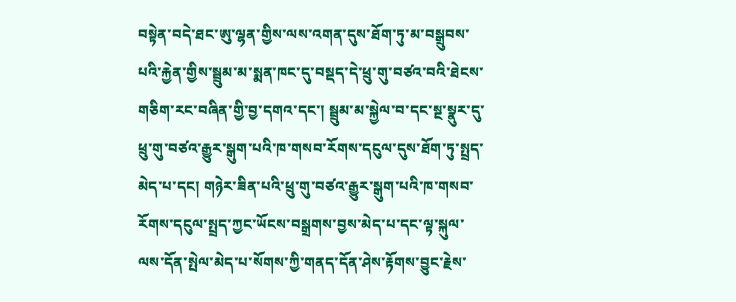བསྟེན་བདེ་ཐང་ཨུ་ལྷན་གྱིས་ལས་འགན་དུས་ཐོག་ཏུ་མ་བསྒྲུབས་པའི་རྐྱེན་གྱིས་སྦྲུམ་མ་སྨན་ཁང་དུ་བསྡད་དེ་ཕྲུ་གུ་བཙའ་བའི་ཐེངས་གཅིག་རང་བཞིན་གྱི་བྱ་དགའ་དང་། སྦྲུམ་མ་སྐྱེལ་བ་དང་སྔ་སྣུར་དུ་ཕྲུ་གུ་བཙའ་རྒྱུར་སྒུག་པའི་ཁ་གསབ་རོགས་དངུལ་དུས་ཐོག་ཏུ་སྤྲད་མེད་པ་དང། གཉེར་ཟིན་པའི་ཕྲུ་གུ་བཙའ་རྒྱུར་སྒུག་པའི་ཁ་གསབ་རོགས་དངུལ་སྤྲད་ཀྱང་ཡོངས་བསྒྲགས་བྱས་མེད་པ་དང་ལྟ་སྐུལ་ལས་དོན་སྤེལ་མེད་པ་སོགས་ཀྱི་གནད་དོན་ཤེས་རྟོགས་བྱུང་རྗེས་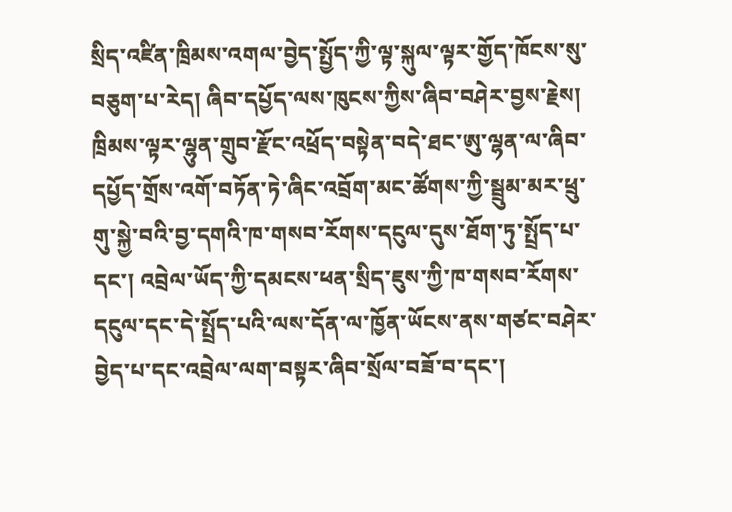སྲིད་འཛིན་ཁྲིམས་འགལ་བྱེད་སྤྱོད་ཀྱི་ལྟ་སྐུལ་ལྟར་གྱོད་ཁོངས་སུ་བཅུག་པ་རེད། ཞིབ་དཔྱོད་ལས་ཁུངས་ཀྱིས་ཞིབ་བཤེར་བྱས་རྗེས། ཁྲིམས་ལྟར་ལྷུན་གྲུབ་རྫོང་འཕྲོད་བསྟེན་བདེ་ཐང་ཨུ་ལྷན་ལ་ཞིབ་དཔྱོད་གྲོས་འགོ་བཏོན་ཏེ་ཞིང་འབྲོག་མང་ཚོགས་ཀྱི་སྦྲུམ་མར་ཕྲུ་གུ་སྐྱེ་བའི་བྱ་དགའི་ཁ་གསབ་རོགས་དངུལ་དུས་ཐོག་ཏུ་སྤྲོད་པ་དང་། འབྲེལ་ཡོད་ཀྱི་དམངས་ཕན་སྲིད་ཇུས་ཀྱི་ཁ་གསབ་རོགས་དངུལ་དང་དེ་སྤྲོད་པའི་ལས་དོན་ལ་ཁྱོན་ཡོངས་ནས་གཙང་བཤེར་བྱེད་པ་དང་འབྲེལ་ལག་བསྟར་ཞིབ་སྲོལ་བཟོ་བ་དང་།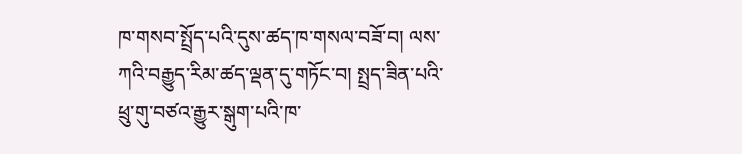ཁ་གསབ་སྤྲོད་པའི་དུས་ཚད་ཁ་གསལ་བཟོ་བ། ལས་ཀའི་བརྒྱུད་རིམ་ཚད་ལྡན་དུ་གཏོང་བ། སྤྲད་ཟིན་པའི་ཕྲུ་གུ་བཙའ་རྒྱུར་སྒུག་པའི་ཁ་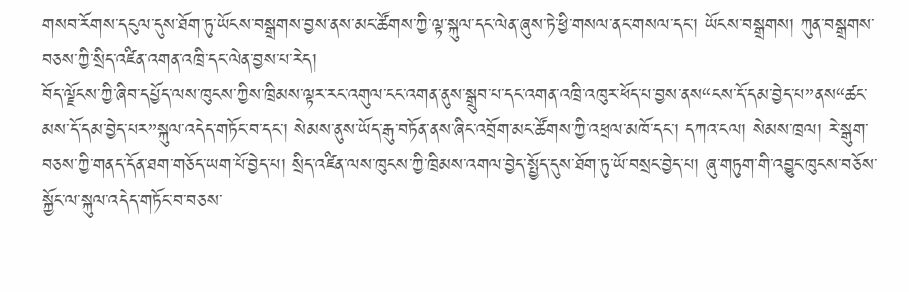གསབ་རོགས་དངུལ་དུས་ཐོག་ཏུ་ཡོངས་བསྒྲགས་བྱས་ནས་མང་ཚོགས་ཀྱི་ལྟ་སྐུལ་དང་ལེན་ཞུས་ཏེ་ཕྱི་གསལ་ནང་གསལ་དང་། ཡོངས་བསྒྲགས། ཀུན་བསྒྲགས་བཅས་ཀྱི་སྲིད་འཛིན་འགན་འཁྲི་དང་ལེན་བྱས་པ་རེད།
བོད་ལྗོངས་ཀྱི་ཞིབ་དཔྱོད་ལས་ཁུངས་ཀྱིས་ཁྲིམས་ལྟར་རང་འགུལ་ངང་འགན་ནུས་སྒྲུབ་པ་དང་འགན་འཁྲི་འཁུར་ཕོད་པ་བྱས་ནས“ངས་དོ་དམ་བྱེད་པ”ནས“ཚང་མས་དོ་དམ་བྱེད་པར”སྐུལ་འདེད་གཏོང་བ་དང་། སེམས་ནུས་ཡོད་རྒུ་བཏོན་ནས་ཞིང་འབྲོག་མང་ཚོགས་ཀྱི་འཕྲལ་མཁོ་དང་། དཀའ་ངལ། སེམས་ཁྲལ། རེ་སྒུག་བཅས་ཀྱི་གནད་དོན་ཐག་གཅོད་ཡག་པོ་བྱེད་པ། སྲིད་འཛིན་ལས་ཁུངས་ཀྱི་ཁྲིམས་འགལ་བྱེད་སྤྱོད་དུས་ཐོག་ཏུ་ཡོ་བསྲང་བྱེད་པ། ཞུ་གཏུག་གི་འབྱུང་ཁུངས་བཅོས་སྐྱོང་ལ་སྐུལ་འདེད་གཏོང་བ་བཅས་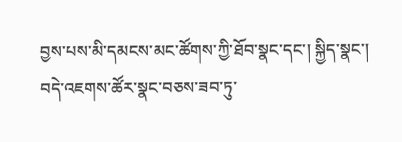བྱས་པས་མི་དམངས་མང་ཚོགས་ཀྱི་ཐོབ་སྣང་དང་། སྐྱིད་སྣང་། བདེ་འཇགས་ཚོར་སྣང་བཅས་ཟབ་ཏུ་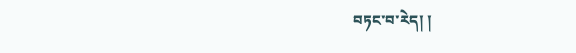བཏང་བ་རེད། །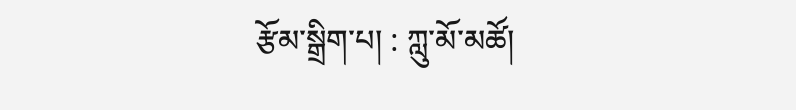རྩོམ་སྒྲིག་པ། : ཀླུ་མོ་མཚོ།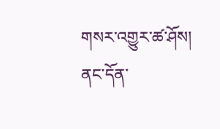གསར་འགྱུར་ཚ་ཤོས།
ནང་དོན་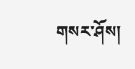གསར་ཤོས།